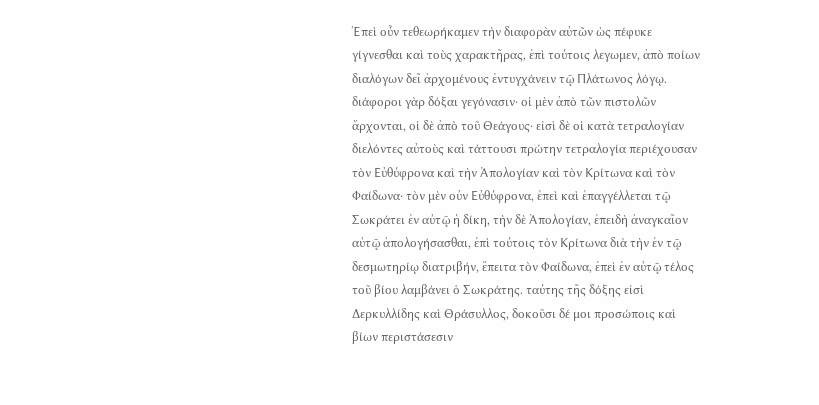Ἐπεὶ οὖν τεθεωρήκαμεν τὴν διαφορὰν αὐτῶν ὡς πέφυκε γίγνεσθαι καὶ τοὺς χαρακτῆρας, ἐπὶ τούτοις λεγωμεν, ἀπὸ ποίων διαλόγων δεῖ ἀρχομένους ἐντυγχάνειν τῷ Πλάτωνος λόγῳ. διάφοροι γὰρ δόξαι γεγόνασιν· οἱ μὲν ἀπὸ τῶν πιστολῶν ἄρχονται, οἱ δὲ ἀπὸ τοῦ Θεάγους· εἰσὶ δὲ οἱ κατὰ τετραλογίαν διελόντες αὐτοὺς καὶ τάττουσι πρώτην τετραλογία περιέχουσαν τὸν Εὐθύφρονα καὶ τὴν Ἀπολογίαν καὶ τὸν Κρίτωνα καὶ τὸν Φαίδωνα· τὸν μὲν οὐν Εὐθύφρονα, ἐπεὶ καὶ ἐπαγγέλλεται τῷ Σωκράτει ἐν αὐτῷ ἡ δίκη, τὴν δὲ Ἀπολογίαν, ἐπειδὴ ἀναγκαῖον αὐτῷ ἀπολογήσασθαι, ἐπὶ τούτοις τὸν Κρίτωνα διὰ τὴν ἐν τῷ δεσμωτηρίῳ διατριβήν, ἔπειτα τὸν Φαίδωνα, ἐπεὶ ἐν αὐτῷ τέλος τοῦ βίου λαμβάνει ὁ Σωκράτης. ταύτης τῆς δόξης εἰσὶ Δερκυλλίδης καὶ Θράσυλλος, δοκοῦσι δέ μοι προσώποις καὶ βίων περιστάσεσιν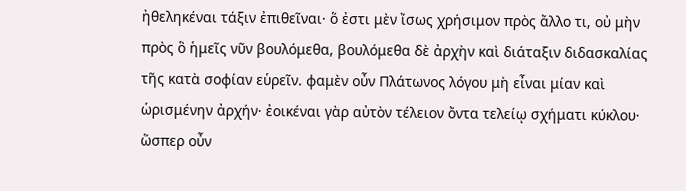ἠθεληκέναι τάξιν ἐπιθεῖναι· ὅ ἐστι μὲν ἴσως χρήσιμον πρὸς ἄλλο τι, οὐ μὴν πρὸς ὃ ἡμεῖς νῦν βουλόμεθα, βουλόμεθα δὲ ἀρχὴν καὶ διάταξιν διδασκαλίας τῆς κατὰ σοφίαν εὑρεῖν. φαμὲν οὖν Πλάτωνος λόγου μὴ εἶναι μίαν καὶ ὡρισμένην ἀρχήν· ἐοικέναι γὰρ αὐτὸν τέλειον ὄντα τελείῳ σχήματι κύκλου· ὥσπερ οὖν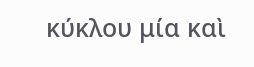κύκλου μία καὶ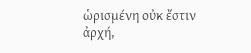ὡρισμένη οὐκ ἔστιν ἀρχή,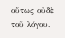οὕτως οὐδὲ τοῦ λόγου.